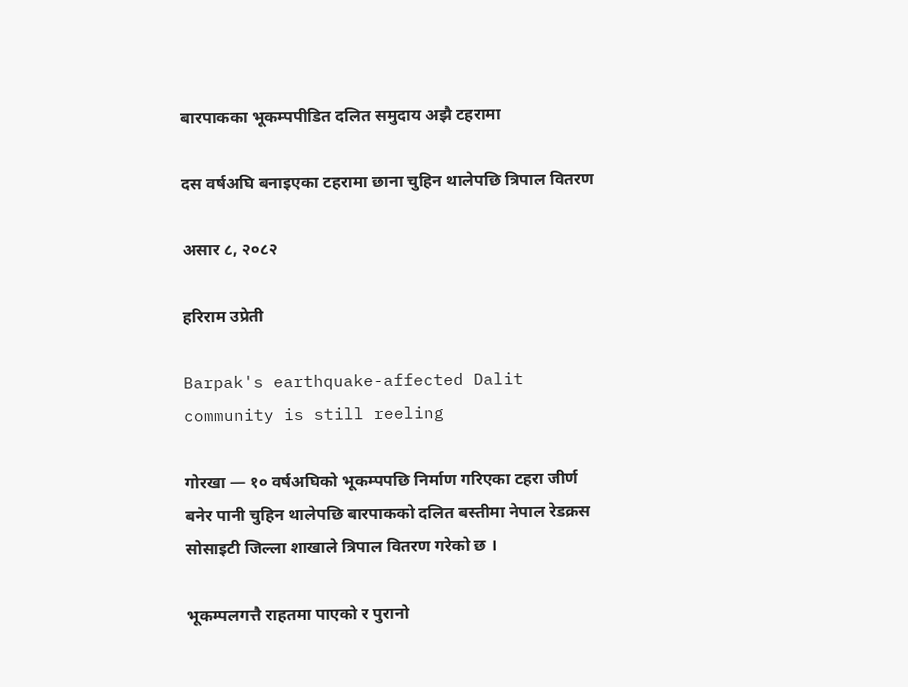बारपाकका भूकम्पपीडित दलित समुदाय अझै टहरामा

दस वर्षअघि बनाइएका टहरामा छाना चुहिन थालेपछि त्रिपाल वितरण

असार ८, २०८२

हरिराम उप्रेती

Barpak's earthquake-affected Dalit community is still reeling

गोरखा — १० वर्षअघिको भूकम्पपछि निर्माण गरिएका टहरा जीर्ण बनेर पानी चुहिन थालेपछि बारपाकको दलित बस्तीमा नेपाल रेडक्रस सोसाइटी जिल्ला शाखाले त्रिपाल वितरण गरेको छ ।

भूकम्पलगत्तै राहतमा पाएको र पुरानो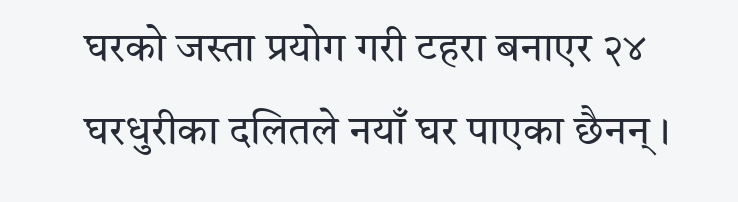घरको जस्ता प्रयोग गरी टहरा बनाएर २४ घरधुरीका दलितले नयाँ घर पाएका छैनन् ।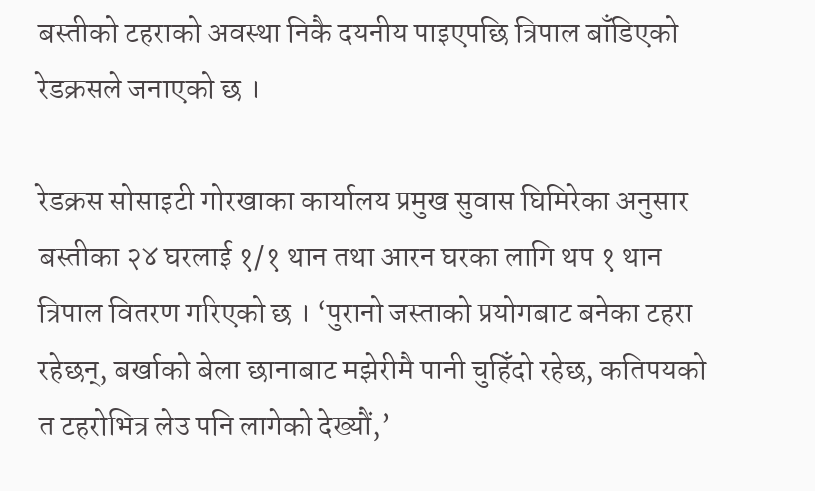बस्तीको टहराको अवस्था निकै दयनीय पाइएपछि त्रिपाल बाँडिएको रेडक्रसले जनाएको छ ।

रेडक्रस सोसाइटी गोरखाका कार्यालय प्रमुख सुवास घिमिरेका अनुसार बस्तीका २४ घरलाई १/१ थान तथा आरन घरका लागि थप १ थान त्रिपाल वितरण गरिएको छ । ‘पुरानो जस्ताको प्रयोगबाट बनेका टहरा रहेछन्, बर्खाको बेला छानाबाट मझेरीमै पानी चुहिँदो रहेछ, कतिपयको त टहरोभित्र लेउ पनि लागेको देख्यौं,’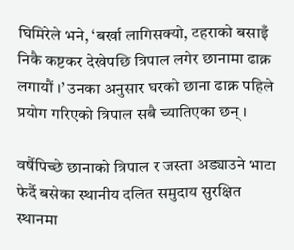घिमिरेले भने, ‘बर्खा लागिसक्यो, टहराको बसाइँ निकै कष्टकर देखेपछि त्रिपाल लगेर छानामा ढाक्न लगायौं ।’ उनका अनुसार घरको छाना ढाक्न पहिले प्रयोग गरिएको त्रिपाल सबै च्यातिएका छन् ।

वर्षैपिच्छे छानाको त्रिपाल र जस्ता अड्याउने भाटा फेर्दै बसेका स्थानीय दलित समुदाय सुरक्षित स्थानमा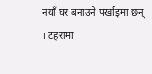नयाँ घर बनाउने पर्खाइमा छन् । टहरामा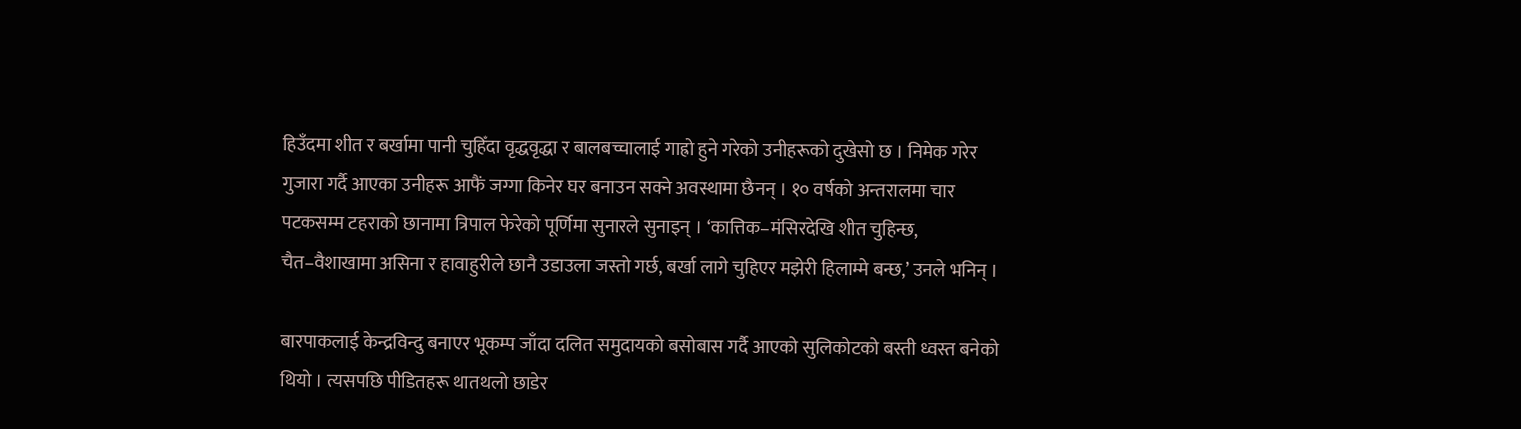हिउँदमा शीत र बर्खामा पानी चुहिँदा वृद्धवृद्धा र बालबच्चालाई गाह्रो हुने गरेको उनीहरूको दुखेसो छ । निमेक गरेर गुजारा गर्दै आएका उनीहरू आफैं जग्गा किनेर घर बनाउन सक्ने अवस्थामा छैनन् । १० वर्षको अन्तरालमा चार पटकसम्म टहराको छानामा त्रिपाल फेरेको पूर्णिमा सुनारले सुनाइन् । ‘कात्तिक–मंसिरदेखि शीत चुहिन्छ, चैत–वैशाखामा असिना र हावाहुरीले छानै उडाउला जस्तो गर्छ, बर्खा लागे चुहिएर मझेरी हिलाम्मे बन्छ,’ उनले भनिन् ।

बारपाकलाई केन्द्रविन्दु बनाएर भूकम्प जाँदा दलित समुदायको बसोबास गर्दै आएको सुलिकोटको बस्ती ध्वस्त बनेको थियो । त्यसपछि पीडितहरू थातथलो छाडेर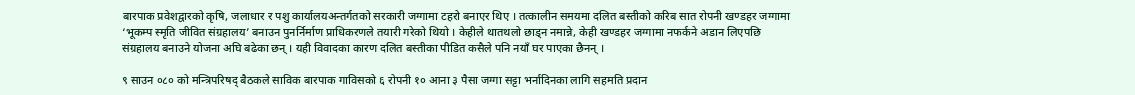बारपाक प्रवेशद्वारको कृषि, जलाधार र पशु कार्यालयअन्तर्गतको सरकारी जग्गामा टहरो बनाएर थिए । तत्कालीन समयमा दलित बस्तीको करिब सात रोपनी खण्डहर जग्गामा ‘भूकम्प स्मृति जीवित संग्रहालय’ बनाउन पुनर्निर्माण प्राधिकरणले तयारी गरेको थियो । केहीले थातथलो छाड्न नमान्ने, केही खण्डहर जग्गामा नफर्कने अडान लिएपछि संग्रहालय बनाउने योजना अघि बढेका छन् । यही विवादका कारण दलित बस्तीका पीडित कसैले पनि नयाँ घर पाएका छैनन् ।

९ साउन ०८० को मन्त्रिपरिषद् बैठकले साविक बारपाक गाविसको ६ रोपनी १० आना ३ पैसा जग्गा सट्टा भर्नादिनका लागि सहमति प्रदान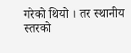गरेको थियो । तर स्थानीय स्तरको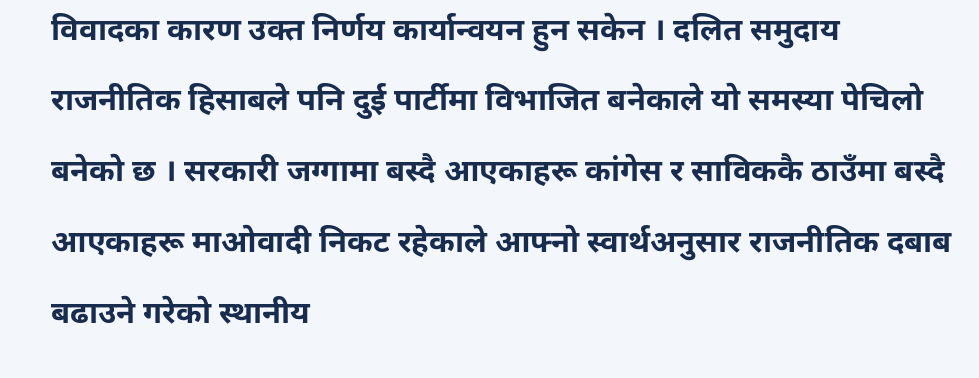विवादका कारण उक्त निर्णय कार्यान्वयन हुन सकेन । दलित समुदाय राजनीतिक हिसाबले पनि दुई पार्टीमा विभाजित बनेकाले यो समस्या पेचिलो बनेको छ । सरकारी जग्गामा बस्दै आएकाहरू कांगेस र साविककै ठाउँमा बस्दै आएकाहरू माओवादी निकट रहेकाले आफ्नो स्वार्थअनुसार राजनीतिक दबाब बढाउने गरेको स्थानीय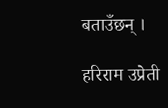बताउँछन् ।

हरिराम उप्रेती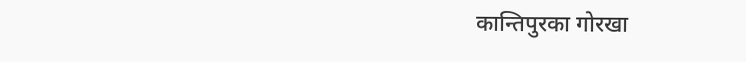कान्तिपुरका गोरखा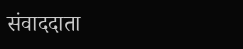संवाददाता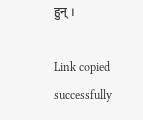हुन् ।

Link copied successfully